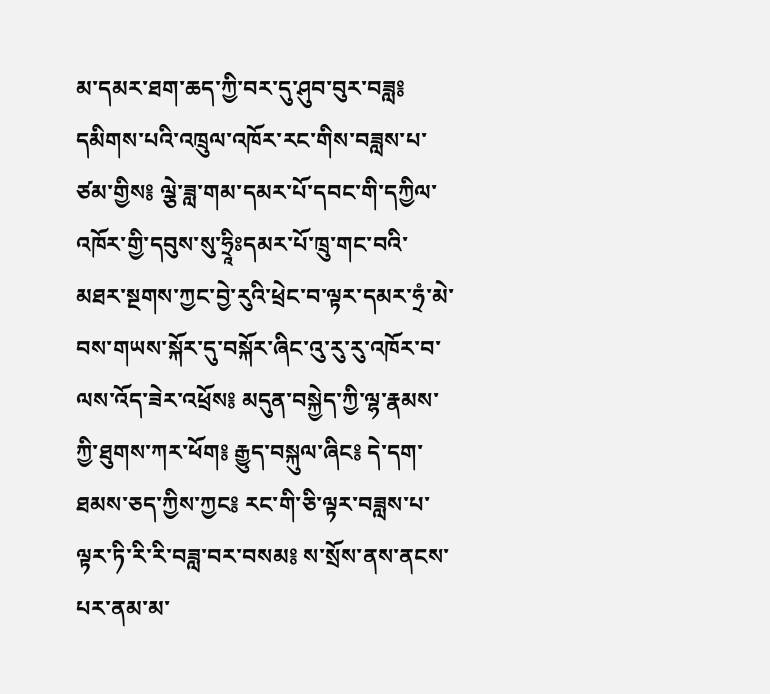མ་དམར་ཐག་ཆད་ཀྱི་བར་དུ་ཤུབ་བུར་བཟླ༔ དམིགས་པའི་འཁྲུལ་འཁོར་རང་གིས་བཟླས་པ་ཙམ་གྱིས༔ ལྕེ་ཟླ་གམ་དམར་པོ་དབང་གི་དཀྱིལ་འཁོར་གྱི་དབུས་སུ་ཧྲཱིཿདམར་པོ་ཁྲུ་གང་བའི་མཐར་སྔགས་ཀྱང་བྱེ་རུའི་ཕྲེང་བ་ལྟར་དམར་ཧྲཾ་མེ་བས་གཡས་སྐོར་དུ་བསྐོར་ཞིང་འུ་རུ་རུ་འཁོར་བ་ལས་འོད་ཟེར་འཕྲོས༔ མདུན་བསྐྱེད་ཀྱི་ལྷ་རྣམས་ཀྱི་ཐུགས་ཀར་ཕོག༔ རྒྱུད་བསྐུལ་ཞིང༔ དེ་དག་ཐམས་ཅད་ཀྱིས་ཀྱང༔ རང་གི་ཅི་ལྟར་བཟླས་པ་ལྟར་ཏི་རི་རི་བཟླ་བར་བསམ༔ ས་སྲོས་ནས་ནངས་པར་ནམ་མ་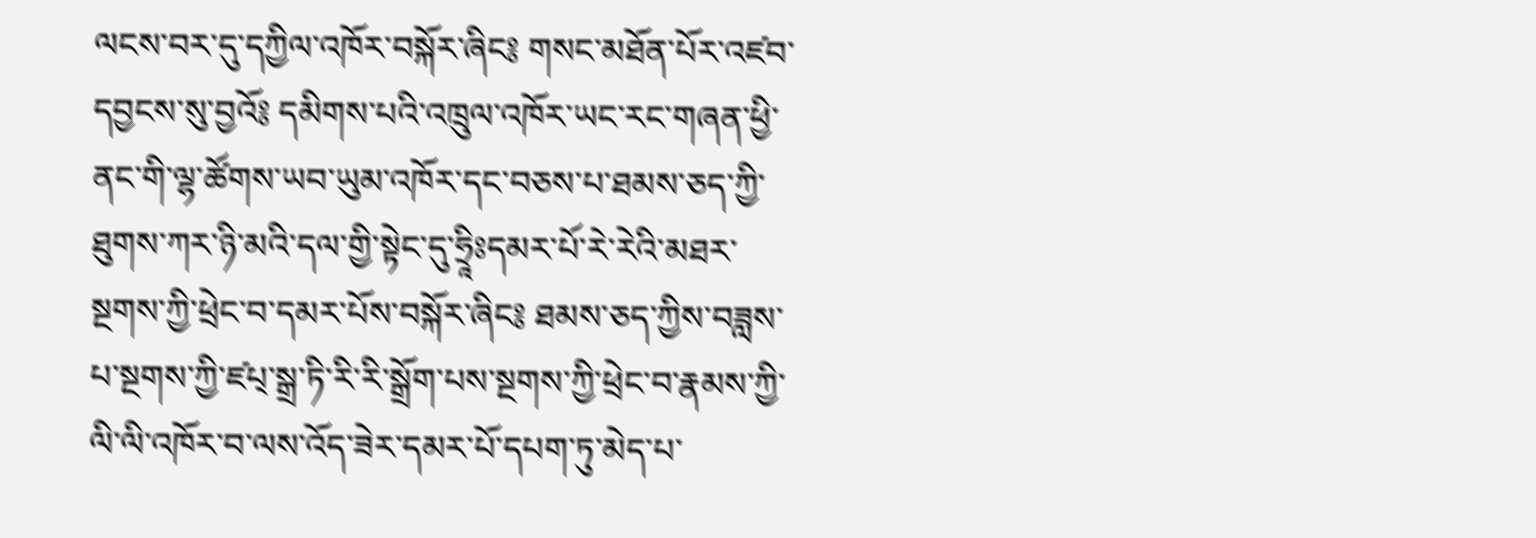ལངས་བར་དུ་དཀྱིལ་འཁོར་བསྐོར་ཞིང༔ གསང་མཐོན་པོར་འཛབ་དབྱངས་སུ་བྱའོ༔ དམིགས་པའི་འཁྲུལ་འཁོར་ཡང་རང་གཞན་ཕྱི་ནང་གི་ལྷ་ཚོགས་ཡབ་ཡུམ་འཁོར་དང་བཅས་པ་ཐམས་ཅད་ཀྱི་ཐུགས་ཀར་ཉི་མའི་དལ་གྱི་སྟེང་དུ་ཧྲཱིཿདམར་པོ་རེ་རེའི་མཐར་སྔགས་ཀྱི་ཕྲེང་བ་དམར་པོས་བསྐོར་ཞིང༔ ཐམས་ཅད་ཀྱིས་བཟླས་པ་སྔགས་ཀྱི་ཛཔ྄་སྒྲ་ཏི་རི་རི་སྒྲོག་པས་སྔགས་ཀྱི་ཕྲེང་བ་རྣམས་ཀྱི་ལི་ལི་འཁོར་བ་ལས་འོད་ཟེར་དམར་པོ་དཔག་ཏུ་མེད་པ་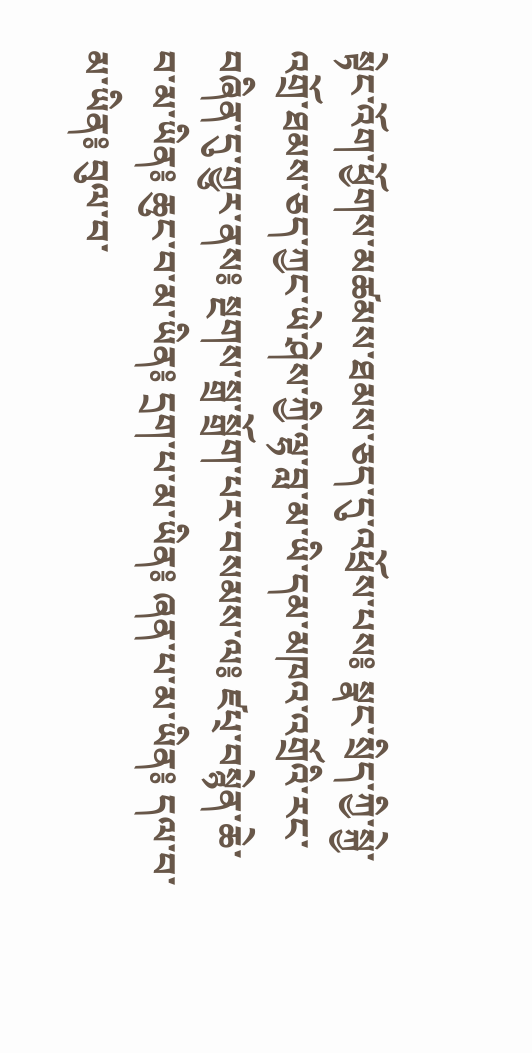སྟེང་འོག་ཕྱོགས་མཚམས་ཐམས་ཅད་དུ་འཕྲོས་པས༔ སྣང་སྲིད་ཀྱི་སྐྱེ་འགྲོ་ཐམས་ཅད་ཀྱང་ཡེ་ཤེས་ཀྱི་ལྷ་བླ་མ་ཡི་དམ་མཁའ་འགྲོའི་རང་བཞིན་དུ་གྱུར་ནས༔ སྔགས་སྒྲ་སྒྲོག་པར་བསམས་ལ༔ ཛཔ྄་བསྙེན་ཆེ་བ་མ་ཡིན༔ ཆུང་བ་མ་ཡིན༔ དྲག་པ་མ་ཡིན༔ ཞན་པ་མ་ཡིན༔ དལ་བ་མ་ཡིན༔ བུལ་བ་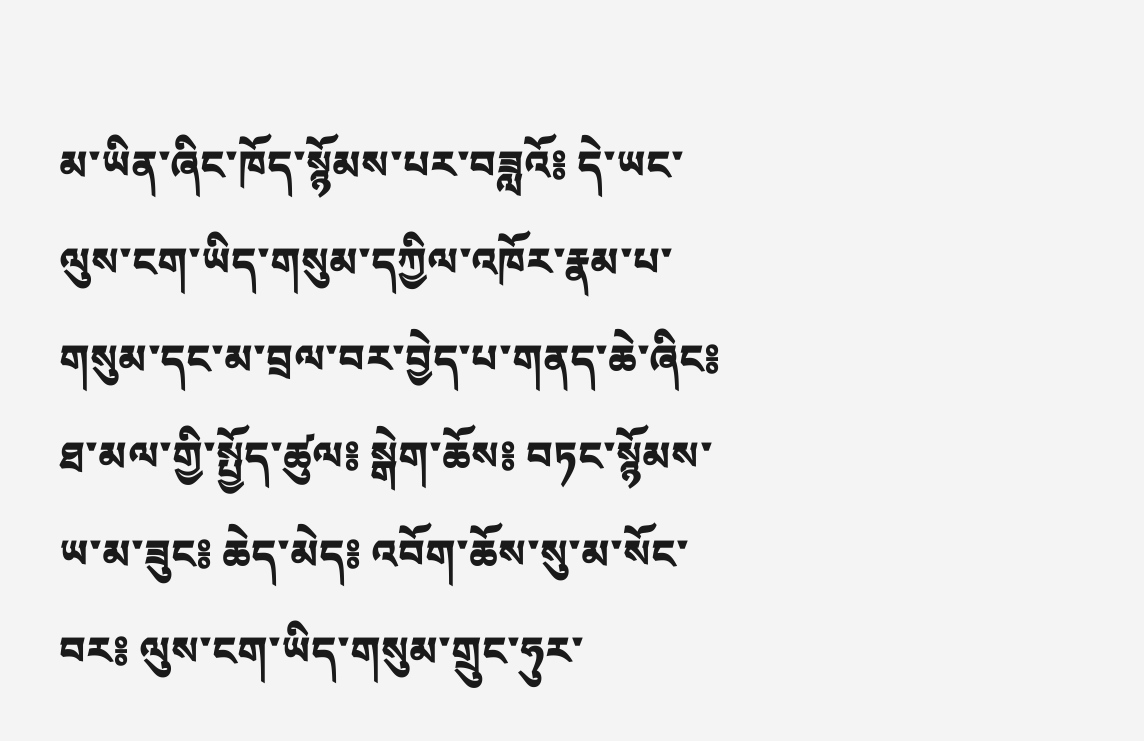མ་ཡིན་ཞིང་ཁོད་སྙོམས་པར་བཟླའོ༔ དེ་ཡང་ལུས་ངག་ཡིད་གསུམ་དཀྱིལ་འཁོར་རྣམ་པ་གསུམ་དང་མ་བྲལ་བར་བྱེད་པ་གནད་ཆེ་ཞིང༔ ཐ་མལ་གྱི་སྤྱོད་ཚུལ༔ སྒེག་ཆོས༔ བཏང་སྙོམས་ཡ་མ་ཟུང༔ ཆེད་མེད༔ འབོག་ཆོས་སུ་མ་སོང་བར༔ ལུས་ངག་ཡིད་གསུམ་གྲུང་ཧུར་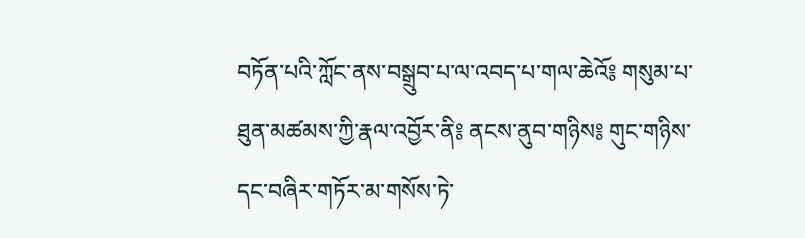བཏོན་པའི་ཀློང་ནས་བསྒྲུབ་པ་ལ་འབད་པ་གལ་ཆེའོ༔ གསུམ་པ་ཐུན་མཚམས་ཀྱི་རྣལ་འབྱོར་ནི༔ ནངས་ནུབ་གཉིས༔ གུང་གཉིས་དང་བཞིར་གཏོར་མ་གསོས་ཏེ་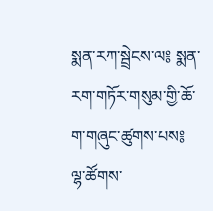སྨན་རཀ་སྦྲེངས་ལ༔ སྨན་རག་གཏོར་གསུམ་གྱི་ཆོ་ག་གཞུང་ཚུགས་པས༔ ལྷ་ཚོགས་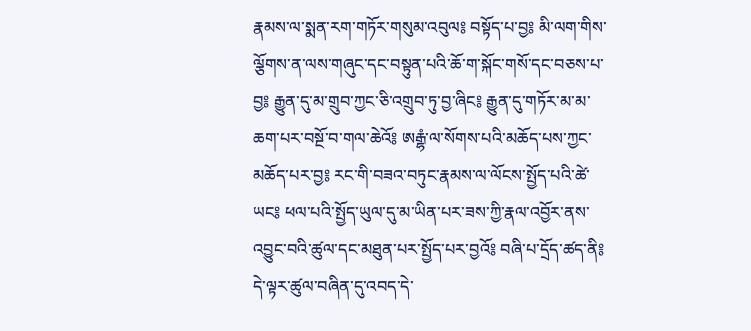རྣམས་ལ་སྨན་རག་གཏོར་གསུམ་འབུལ༔ བསྟོད་པ་བྱ༔ མི་ལག་གིས་ལྕོགས་ན་ལས་གཞུང་དང་བསྟུན་པའི་ཆོ་ག་སྐོང་གསོ་དང་བཅས་པ་བྱ༔ རྒྱུན་དུ་མ་གྲུབ་ཀྱང་ཅི་འགྲུབ་ཏུ་བྱ་ཞིང༔ རྒྱུན་དུ་གཏོར་མ་མ་ཆག་པར་བསྔོ་བ་གལ་ཆེའོ༔ ཨརྒྷཾ་ལ་སོགས་པའི་མཆོད་པས་ཀྱང་མཆོད་པར་བྱ༔ རང་གི་བཟའ་བཏུང་རྣམས་ལ་ལོངས་སྤྱོད་པའི་ཚེ་ཡང༔ ཕལ་པའི་སྤྱོད་ཡུལ་དུ་མ་ཡིན་པར་ཟས་ཀྱི་རྣལ་འབྱོར་ནས་འབྱུང་བའི་ཚུལ་དང་མཐུན་པར་སྤྱོད་པར་བྱའོ༔ བཞི་པ་དྲོད་ཚད་ནི༔ དེ་ལྟར་ཚུལ་བཞིན་དུ་འབད་དེ་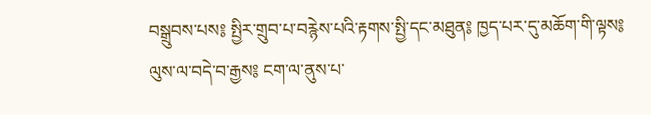བསྒྲུབས་པས༔ སྤྱིར་གྲུབ་པ་བརྙེས་པའི་རྟགས་སྤྱི་དང་མཐུན༔ ཁྱད་པར་དུ་མཆོག་གི་ལྟས༔ ལུས་ལ་བདེ་བ་རྒྱས༔ ངག་ལ་ནུས་པ་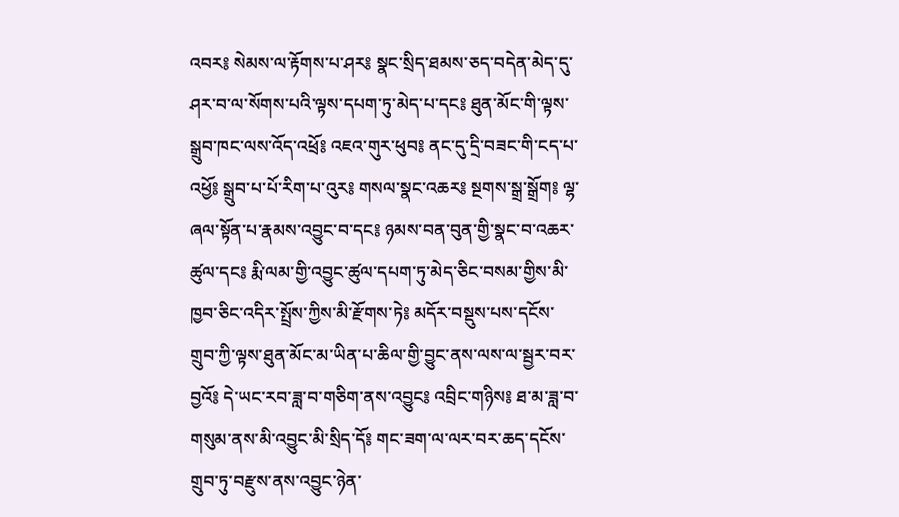འབར༔ སེམས་ལ་རྟོགས་པ་ཤར༔ སྣང་སྲིད་ཐམས་ཅད་བདེན་མེད་དུ་ཤར་བ་ལ་སོགས་པའི་ལྟས་དཔག་ཏུ་མེད་པ་དང༔ ཐུན་མོང་གི་ལྟས་སྒྲུབ་ཁང་ལས་འོད་འཕྲོ༔ འཇའ་གུར་ཕུབ༔ ནང་དུ་དྲི་བཟང་གི་ངད་པ་འཕྱོ༔ སྒྲུབ་པ་པོ་རིག་པ་འུར༔ གསལ་སྣང་འཆར༔ སྔགས་སྒྲ་སྒྲོག༔ ལྷ་ཞལ་སྟོན་པ་རྣམས་འབྱུང་བ་དང༔ ཉམས་བན་བུན་གྱི་སྣང་བ་འཆར་ཚུལ་དང༔ རྨི་ལམ་གྱི་འབྱུང་ཚུལ་དཔག་ཏུ་མེད་ཅིང་བསམ་གྱིས་མི་ཁྱབ་ཅིང་འདིར་སྤྲོས་ཀྱིས་མི་རྫོགས་ཏེ༔ མདོར་བསྡུས་པས་དངོས་གྲུབ་ཀྱི་ལྟས་ཐུན་མོང་མ་ཡིན་པ་ཆིལ་གྱི་བྱུང་ནས་ལས་ལ་སྦྱར་བར་བྱའོ༔ དེ་ཡང་རབ་ཟླ་བ་གཅིག་ནས་འབྱུང༔ འབྲིང་གཉིས༔ ཐ་མ་ཟླ་བ་གསུམ་ནས་མི་འབྱུང་མི་སྲིད་དོ༔ གང་ཟག་ལ་ལར་བར་ཆད་དངོས་གྲུབ་ཏུ་བརྫུས་ནས་འབྱུང་ཉེན་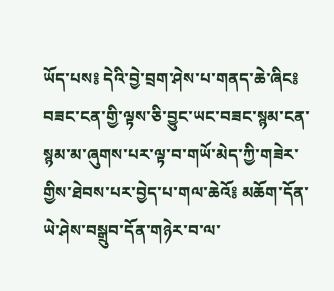ཡོད་པས༔ དེའི་བྱེ་བྲག་ཤེས་པ་གནད་ཆེ་ཞིང༔ བཟང་ངན་གྱི་ལྟས་ཅི་བྱུང་ཡང་བཟང་སྙམ་ངན་སྙམ་མ་ཞུགས་པར་ལྟ་བ་གཡོ་མེད་ཀྱི་གཟེར་གྱིས་ཐེབས་པར་བྱེད་པ་གལ་ཆེའོ༔ མཆོག་དོན་ཡེ་ཤེས་བསྒྲུབ་དོན་གཉེར་བ་ལ་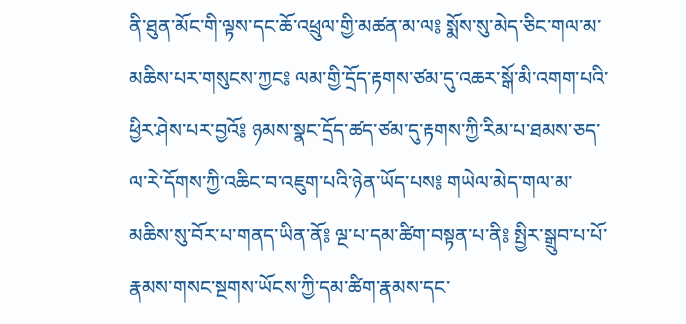ནི་ཐུན་མོང་གི་ལྟས་དང་ཆོ་འཕྲུལ་གྱི་མཚན་མ་ལ༔ སྨོས་སུ་མེད་ཅིང་གལ་མ་མཆིས་པར་གསུངས་ཀྱང༔ ལམ་གྱི་དྲོད་རྟགས་ཙམ་དུ་འཆར་སྒོ་མི་འགག་པའི་ཕྱིར་ཤེས་པར་བྱའོ༔ ཉམས་སྣང་དྲོད་ཚད་ཙམ་དུ་རྟགས་ཀྱི་རིམ་པ་ཐམས་ཅད་ལ་རེ་དོགས་ཀྱི་འཆིང་བ་འཇུག་པའི་ཉེན་ཡོད་པས༔ གཡེལ་མེད་གལ་མ་མཆིས་སུ་བོར་པ་གནད་ཡིན་ནོ༔ ལྔ་པ་དམ་ཚིག་བསྟན་པ་ནི༔ སྤྱིར་སྒྲུབ་པ་པོ་རྣམས་གསང་སྔགས་ཡོངས་ཀྱི་དམ་ཚིག་རྣམས་དང་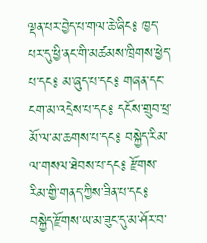ལྡན་པར་བྱེད་པ་གལ་ཆེ་ཞིང༔ ཁྱད་པར་དུ་ཕྱི་ནང་གི་མཚམས་ཁྲིགས་ཕྱེད་པ་དང༔ མ་ཞུད་པ་དང༔ གཞན་དང་ངག་མ་འདྲེས་པ་དང༔ དངོས་གྲུབ་ཕྲ་མོ་ལ་མ་ཆགས་པ་དང༔ བསྐྱེད་རིམ་ལ་གསལ་ཐེབས་པ་དང༔ རྫོགས་རིམ་གྱི་གནད་ཀྱིས་ཟིན་པ་དང༔ བསྐྱེད་རྫོགས་ཡ་མ་ཟུང་དུ་མ་ཤོར་བ་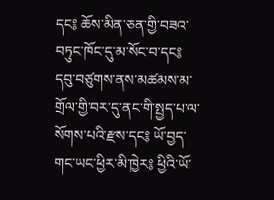དང༔ ཆོས་མིན་ཅན་གྱི་བཟའ་བཏུང་ཁོང་དུ་མ་སོང་བ་དང༔ དབུ་བཙུགས་ནས་མཚམས་མ་གྲོལ་གྱི་བར་དུ་ནང་གི་སྤྱད་པ་ལ་སོགས་པའི་རྫས་དང༔ ཡོ་བྱད་གང་ཡང་ཕྱིར་མི་ཁྱེར༔ ཕྱིའི་ཡོ་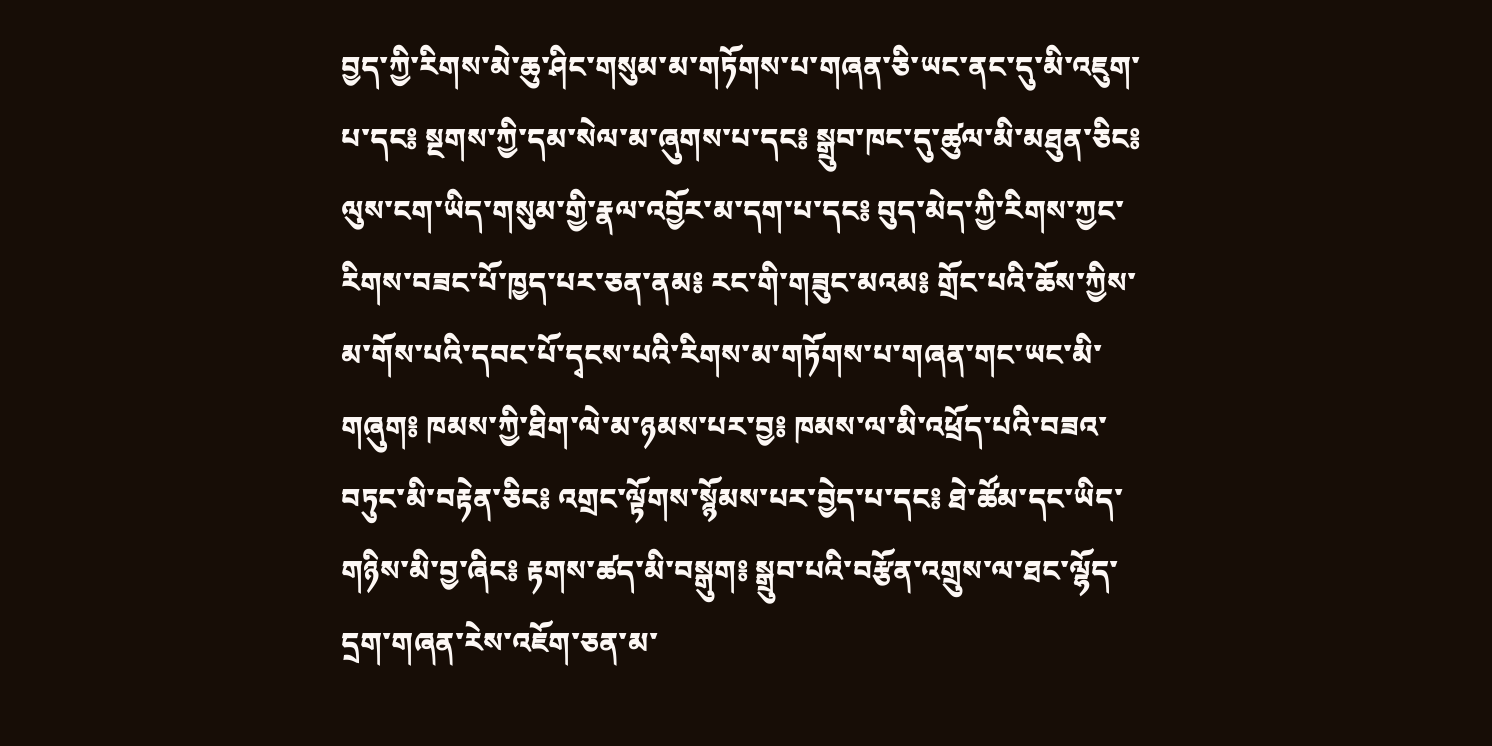བྱད་ཀྱི་རིགས་མེ་ཆུ་ཤིང་གསུམ་མ་གཏོགས་པ་གཞན་ཅི་ཡང་ནང་དུ་མི་འཇུག་པ་དང༔ སྔགས་ཀྱི་དམ་སེལ་མ་ཞུགས་པ་དང༔ སྒྲུབ་ཁང་དུ་ཚུལ་མི་མཐུན་ཅིང༔ ལུས་ངག་ཡིད་གསུམ་གྱི་རྣལ་འབྱོར་མ་དག་པ་དང༔ བུད་མེད་ཀྱི་རིགས་ཀྱང་རིགས་བཟང་པོ་ཁྱད་པར་ཅན་ནམ༔ རང་གི་གཟུང་མའམ༔ གྲོང་པའི་ཆོས་ཀྱིས་མ་གོས་པའི་དབང་པོ་དྭངས་པའི་རིགས་མ་གཏོགས་པ་གཞན་གང་ཡང་མི་གཞུག༔ ཁམས་ཀྱི་ཐིག་ལེ་མ་ཉམས་པར་བྱ༔ ཁམས་ལ་མི་འཕྲོད་པའི་བཟའ་བཏུང་མི་བརྟེན་ཅིང༔ འགྲང་ལྟོགས་སྙོམས་པར་བྱེད་པ་དང༔ ཐེ་ཚོམ་དང་ཡིད་གཉིས་མི་བྱ་ཞིང༔ རྟགས་ཚད་མི་བསྒུག༔ སྒྲུབ་པའི་བརྩོན་འགྲུས་ལ་ཐང་ལྷོད་དྲག་གཞན་རེས་འཇོག་ཅན་མ་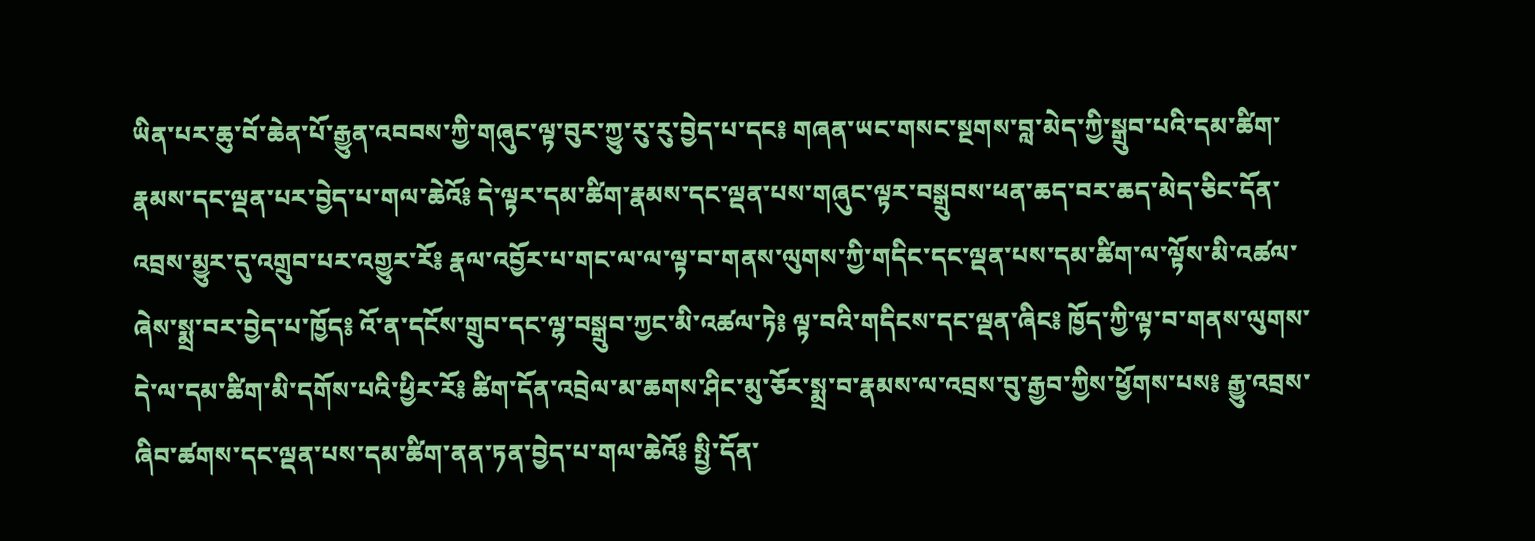ཡིན་པར་ཆུ་བོ་ཆེན་པོ་རྒྱུན་འབབས་ཀྱི་གཞུང་ལྟ་བུར་ཀྱུ་རུ་རུ་བྱེད་པ་དང༔ གཞན་ཡང་གསང་སྔགས་བླ་མེད་ཀྱི་སྒྲུབ་པའི་དམ་ཚིག་རྣམས་དང་ལྡན་པར་བྱེད་པ་གལ་ཆེའོ༔ དེ་ལྟར་དམ་ཚིག་རྣམས་དང་ལྡན་པས་གཞུང་ལྟར་བསྒྲུབས་ཕན་ཆད་བར་ཆད་མེད་ཅིང་དོན་འབྲས་མྱུར་དུ་འགྲུབ་པར་འགྱུར་རོ༔ རྣལ་འབྱོར་པ་གང་ལ་ལ་ལྟ་བ་གནས་ལུགས་ཀྱི་གདིང་དང་ལྡན་པས་དམ་ཚིག་ལ་ལྟོས་མི་འཚལ་ཞེས་སྨྲ་བར་བྱེད་པ་ཁྱོད༔ འོ་ན་དངོས་གྲུབ་དང་ལྷ་བསྒྲུབ་ཀྱང་མི་འཚལ་ཏེ༔ ལྟ་བའི་གདིངས་དང་ལྡན་ཞིང༔ ཁྱོད་ཀྱི་ལྟ་བ་གནས་ལུགས་དེ་ལ་དམ་ཚིག་མི་དགོས་པའི་ཕྱིར་རོ༔ ཚིག་དོན་འབྲེལ་མ་ཆགས་ཤིང་མུ་ཅོར་སྨྲ་བ་རྣམས་ལ་འབྲས་བུ་རྒྱབ་ཀྱིས་ཕྱོགས་པས༔ རྒྱུ་འབྲས་ཞིབ་ཚགས་དང་ལྡན་པས་དམ་ཚིག་ནན་ཏན་བྱེད་པ་གལ་ཆེའོ༔ སྤྱི་དོན་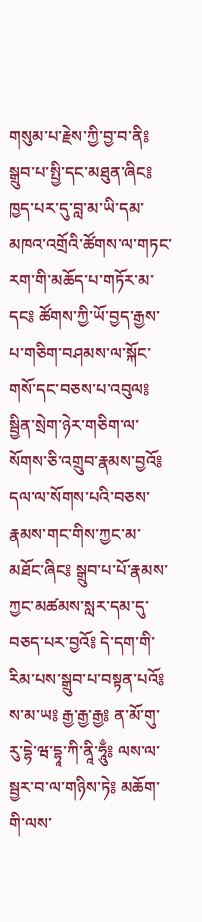གསུམ་པ་རྗེས་ཀྱི་བྱ་བ་ནི༔ སྒྲུབ་པ་སྤྱི་དང་མཐུན་ཞིང༔ ཁྱད་པར་དུ་བླ་མ་ཡི་དམ་མཁའ་འགྲོའི་ཚོགས་ལ་གཏང་རག་གི་མཆོད་པ་གཏོར་མ་དང༔ ཚོགས་ཀྱི་ཡོ་བྱད་རྒྱས་པ་གཅིག་བཤམས་ལ་སྐོང་གསོ་དང་བཅས་པ་འབུལ༔ སྦྱིན་སྲེག་ཉེར་གཅིག་ལ་སོགས་ཅི་འགྲུབ་རྣམས་བྱའོ༔ དལ་ལ་སོགས་པའི་བཅས་རྣམས་གང་གིས་ཀྱང་མ་མཐོང་ཞིང༔ སྒྲུབ་པ་པོ་རྣམས་ཀྱང་མཚམས་སླར་དམ་དུ་བཅད་པར་བྱའོ༔ དེ་དག་གི་རིམ་པས་སྒྲུབ་པ་བསྟན་པའོ༔ ས་མ་ཡ༔ རྒྱ་རྒྱ་རྒྱ༔ ན་མོ་གུ་རུ་དྷེ་ཝ་དྷཱ་ཀི་ནཱི་ཧཱུྃ༔ ལས་ལ་སྦྱར་བ་ལ་གཉིས་ཏེ༔ མཆོག་གི་ལས་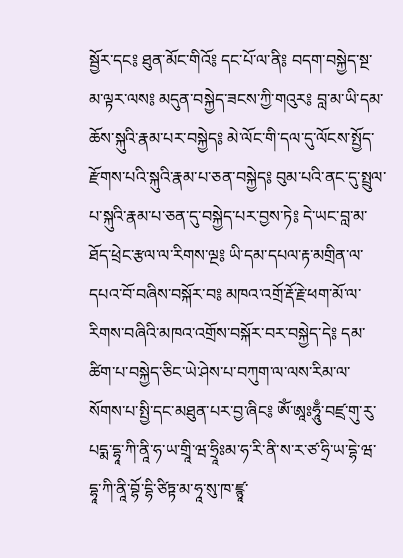སྦྱོར་དང༔ ཐུན་མོང་གིའོ༔ དང་པོ་ལ་ནི༔ བདག་བསྐྱེད་སྔ་མ་ལྟར་ལས༔ མདུན་བསྐྱེད་ཟངས་ཀྱི་གའུར༔ བླ་མ་ཡི་དམ་ཆོས་སྐུའི་རྣམ་པར་བསྐྱེད༔ མེ་ལོང་གི་དལ་དུ་ལོངས་སྤྱོད་རྫོགས་པའི་སྐུའི་རྣམ་པ་ཅན་བསྐྱེད༔ བུམ་པའི་ནང་དུ་སྤྲུལ་པ་སྐུའི་རྣམ་པ་ཅན་དུ་བསྐྱེད་པར་བྱས་ཏེ༔ དེ་ཡང་བླ་མ་ཐོད་ཕྲེང་རྩལ་ལ་རིགས་ལྔ༔ ཡི་དམ་དཔལ་རྟ་མགྲིན་ལ་དཔའ་བོ་བཞིས་བསྐོར་བ༔ མཁའ་འགྲོ་རྡོ་རྗེ་ཕག་མོ་ལ་རིགས་བཞིའི་མཁའ་འགྲོས་བསྐོར་བར་བསྐྱེད་དེ༔ དམ་ཚིག་པ་བསྐྱེད་ཅིང་ཡེ་ཤེས་པ་བཀུག་ལ་ལས་རིམ་ལ་སོགས་པ་སྤྱི་དང་མཐུན་པར་བྱ་ཞིང༔ ཨོཾ་ཨཱཿཧཱུྃ་བཛྲ་གུ་རུ་པདྨ་དྷཱ་ཀི་ནཱི་ཧ་ཡ་གྲཱི་ཝ་ཧྲཱིཿམ་ཧ་རི་ནི་ས་ར་ཙ་ཧྲི་ཡ་དྷེ་ཝ་དྷཱ་ཀི་ནཱི་བྷོ་དྷི་ཙིཏྟ་མ་ཧཱ་སུ་ཁ་ཛྙཱ་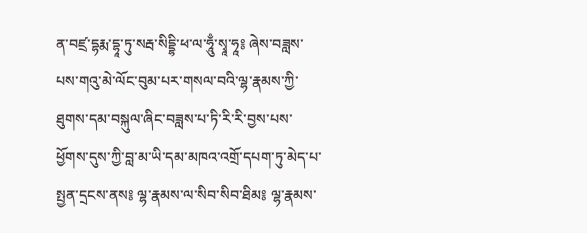ན་བཛྲ་དྷརྨ་དྷཱ་ཏུ་སརྦ་སིདྡྷི་ཕ་ལ་ཧཱུྃ་སྭཱ་ཧཱ༔ ཞེས་བཟླས་པས་གའུ་མེ་ལོང་བུམ་པར་གསལ་བའི་ལྷ་རྣམས་ཀྱི་ཐུགས་དམ་བསྐུལ་ཞིང་བཟླས་པ་ཏི་རི་རི་བྱས་པས་ཕྱོགས་དུས་ཀྱི་བླ་མ་ཡི་དམ་མཁའ་འགྲོ་དཔག་ཏུ་མེད་པ་སྤྱན་དྲངས་ནས༔ ལྷ་རྣམས་ལ་སིབ་སིབ་ཐིམ༔ ལྷ་རྣམས་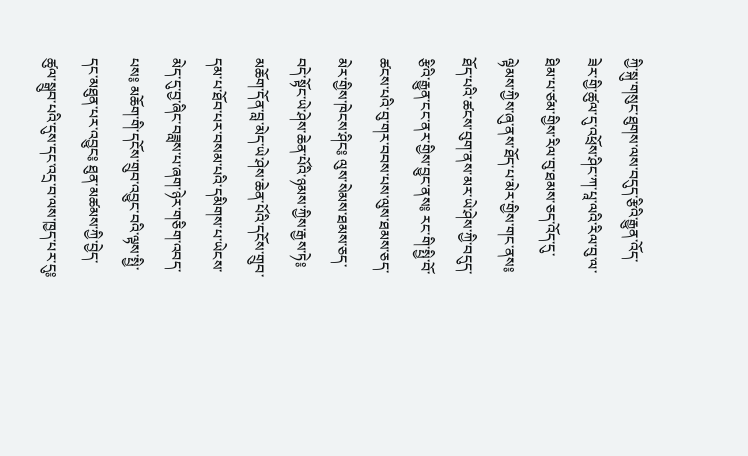ཀྱི་སྐུ་གསུང་ཐུགས་ལས་བདུད་རྩིའི་རྒྱུན་འོད་ཟེར་གྱི་ཚུལ་དུ་འཕྲོས་ཤིང་ཀ་པཱ་ལའི་རིལ་བུ་ལ་ཐིམ་པ་ཙམ་གྱིས་རིལ་བུ་ཐམས་ཅད་འོད་དུ་ལྟེམས་ཀྱིས་ཞུ་ནས་ཐོད་པ་མེར་གྱིས་གང་ནས༔ ཐོད་པའི་ཚངས་བུག་ནས་མར་ཡེ་ཤེས་ཀྱི་བདུད་རྩིའི་རྒྱུན་ངང་ནར་གྱིས་བྱུང་ནས༔ རང་གི་སྤྱི་བོ་ཚངས་པའི་བུ་གར་བབས་པས་ལུས་ཐམས་ཅད་མེར་གྱིས་ཁེངས་ཤིང༔ ལུས་སེམས་ཐམས་ཅད་བདེ་སྟོང་ཡེ་ཤེས་ཆེན་པོའི་ཉམས་ཀྱིས་རྒྱས་ཏེ༔ མཆོག་དོན་བླ་མེད་ཡེ་ཤེས་ཆེན་པོའི་དངོས་གྲུབ་དམ་པ་ཐོབ་པར་བསམ་པའི་དམིགས་པ་ཡེངས་མེད་དུ་བྱ་ཞིང་བཟླས་པ་ཞག་ཉེར་གཅིག་འབད་པས༔ མཆོག་གི་དངོས་གྲུབ་འབྱུང་བའི་ལྟས་སྤྱི་དང་མཐུན་པར་འབྱུང༔ ཐུན་མཚམས་ཀྱི་བྱེད་ཚུལ་སྒྲུབ་པའི་དུས་དང་འདྲ་བ་ལས་ཁྱད་པར་དུ༔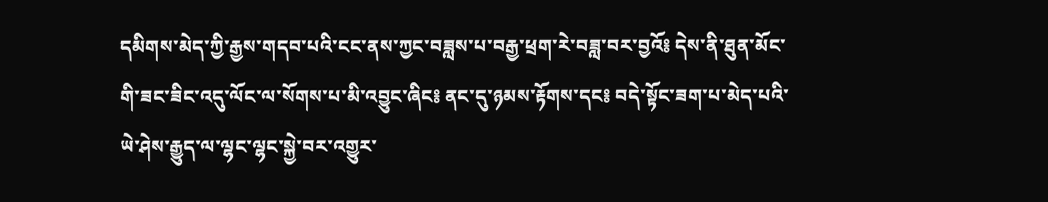དམིགས་མེད་ཀྱི་རྒྱས་གདབ་པའི་ངང་ནས་ཀྱང་བཟླས་པ་བརྒྱ་ཕྲག་རེ་བཟླ་བར་བྱའོ༔ དེས་ནི་ཐུན་མོང་གི་ཟང་ཟིང་འདུ་ལོང་ལ་སོགས་པ་མི་འབྱུང་ཞིང༔ ནང་དུ་ཉམས་རྟོགས་དང༔ བདེ་སྟོང་ཟག་པ་མེད་པའི་ཡེ་ཤེས་རྒྱུད་ལ་ལྷང་ལྷང་སྐྱེ་བར་འགྱུར་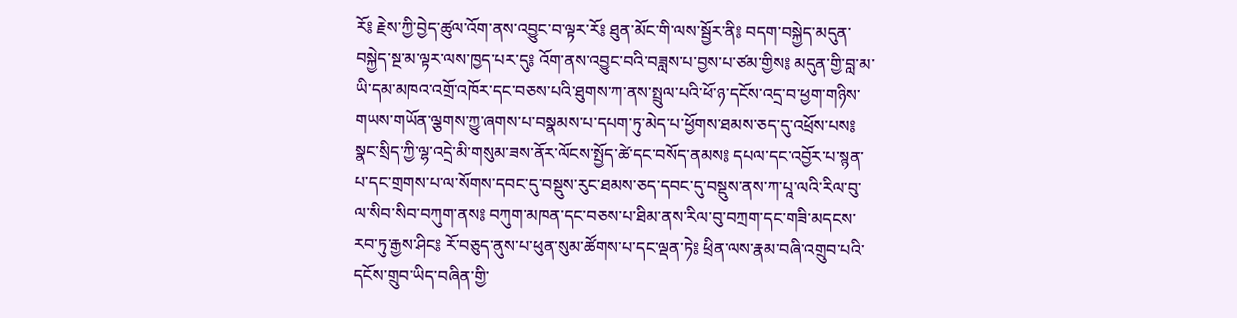རོ༔ རྗེས་ཀྱི་བྱེད་ཚུལ་འོག་ནས་འབྱུང་བ་ལྟར་རོ༔ ཐུན་མོང་གི་ལས་སྦྱོར་ནི༔ བདག་བསྐྱེད་མདུན་བསྐྱེད་སྔ་མ་ལྟར་ལས་ཁྱད་པར་དུ༔ འོག་ནས་འབྱུང་བའི་བཟླས་པ་བྱས་པ་ཙམ་གྱིས༔ མདུན་གྱི་བླ་མ་ཡི་དམ་མཁའ་འགྲོ་འཁོར་དང་བཅས་པའི་ཐུགས་ཀ་ནས་སྤྲུལ་པའི་ཕོ་ཉ་དངོས་འདྲ་བ་ཕྱག་གཉིས་གཡས་གཡོན་ལྕགས་ཀྱུ་ཞགས་པ་བསྣམས་པ་དཔག་ཏུ་མེད་པ་ཕྱོགས་ཐམས་ཅད་དུ་འཕྲོས་པས༔ སྣང་སྲིད་ཀྱི་ལྷ་འདྲེ་མི་གསུམ་ཟས་ནོར་ལོངས་སྤྱོད་ཚེ་དང་བསོད་ནམས༔ དཔལ་དང་འབྱོར་པ་སྙན་པ་དང་གྲགས་པ་ལ་སོགས་དབང་དུ་བསྡུས་རུང་ཐམས་ཅད་དབང་དུ་བསྡུས་ནས་ཀ་པཱ་ལའི་རིལ་བུ་ལ་སིབ་སིབ་བཀུག་ནས༔ བཀུག་མཁན་དང་བཅས་པ་ཐིམ་ནས་རིལ་བུ་བཀྲག་དང་གཟི་མདངས་རབ་ཏུ་རྒྱས་ཤིང༔ རོ་བཅུད་ནུས་པ་ཕུན་སུམ་ཚོགས་པ་དང་ལྡན་ཏེ༔ ཕྲིན་ལས་རྣམ་བཞི་འགྲུབ་པའི་དངོས་གྲུབ་ཡིད་བཞིན་གྱི་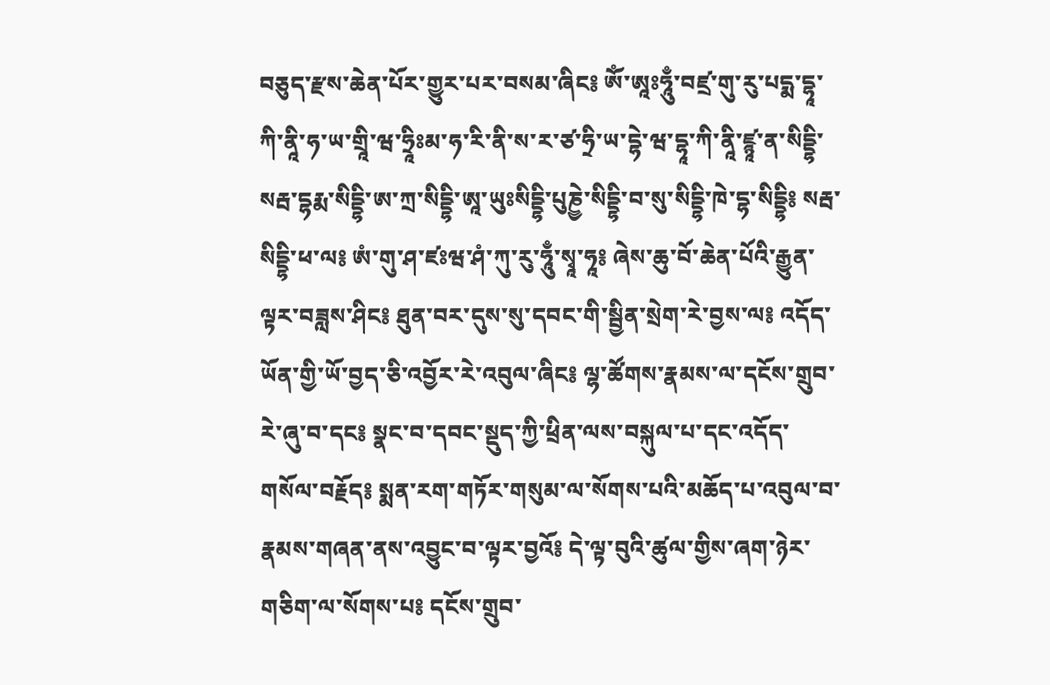བཅུད་རྫས་ཆེན་པོར་གྱུར་པར་བསམ་ཞིང༔ ཨོཾ་ཨཱཿཧཱུྃ་བཛྲ་གུ་རུ་པདྨ་དྷཱ་ཀི་ནཱི་ཧ་ཡ་གྲཱི་ཝ་ཧྲཱིཿམ་ཧ་རི་ནི་ས་ར་ཙ་ཧྲི་ཡ་དྷེ་ཝ་དྷཱ་ཀི་ནཱི་ཛྙཱ་ན་སིདྡྷི་སརྦ་དྷརྨ་སིདྡྷི་ཨ་ཀྲ་སིདྡྷི་ཨཱ་ཡུཿསིདྡྷི་པུཎྱེ་སིདྡྷི་བ་སུ་སིདྡྷི་ཁེ་དྷ་སིདྡྷི༔ སརྦ་སིདྡྷི་ཕ་ལ༔ ཨཾ་གུ་ཤ་ཛཿཝ་ཤཾ་ཀུ་རུ་ཧཱུྃ་སྭཱ་ཧཱ༔ ཞེས་ཆུ་བོ་ཆེན་པོའི་རྒྱུན་ལྟར་བཟླས་ཤིང༔ ཐུན་བར་དུས་སུ་དབང་གི་སྦྱིན་སྲེག་རེ་བྱས་ལ༔ འདོད་ཡོན་གྱི་ཡོ་བྱད་ཅི་འབྱོར་རེ་འབུལ་ཞིང༔ ལྷ་ཚོགས་རྣམས་ལ་དངོས་གྲུབ་རེ་ཞུ་བ་དང༔ སྣང་བ་དབང་སྡུད་ཀྱི་ཕྲིན་ལས་བསྐུལ་པ་དང་འདོད་གསོལ་བརྗོད༔ སྨན་རག་གཏོར་གསུམ་ལ་སོགས་པའི་མཆོད་པ་འབུལ་བ་རྣམས་གཞན་ནས་འབྱུང་བ་ལྟར་བྱའོ༔ དེ་ལྟ་བུའི་ཚུལ་གྱིས་ཞག་ཉེར་གཅིག་ལ་སོགས་པ༔ དངོས་གྲུབ་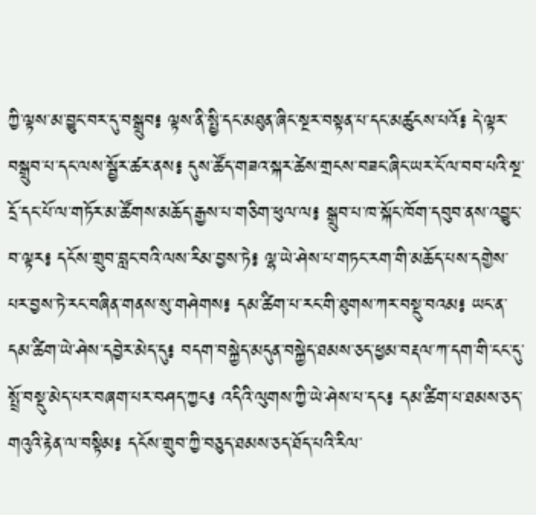ཀྱི་ལྟས་མ་བྱུང་བར་དུ་བསྒྲུབ༔ ལྟས་ནི་སྤྱི་དང་མཐུན་ཞིང་སྔར་བསྟན་པ་དང་མཚུངས་པའོ༔ དེ་ལྟར་བསྒྲུབ་པ་དང་ལས་སྦྱོར་ཚར་ནས༔ དུས་ཚོད་གཟའ་སྐར་ཚེས་གྲངས་བཟང་ཞིང་ཡར་ངོ་ལ་བབ་པའི་སྔ་དྲོ་དང་པོ་ལ་གཏོར་མ་ཚོགས་མཆོད་རྒྱས་པ་གཅིག་ཕུལ་ལ༔ སྒྲུབ་པ་ཁ་སྐོང་ཁོག་དབུབ་ནས་འབྱུང་བ་ལྟར༔ དངོས་གྲུབ་བླང་བའི་ལས་རིམ་བྱས་ཏེ༔ ལྷ་ཡེ་ཤེས་པ་གཏང་རག་གི་མཆོད་པས་དགྱེས་པར་བྱས་ཏེ་རང་བཞིན་གནས་སུ་གཤེགས༔ དམ་ཚིག་པ་རང་གི་ཐུགས་ཀར་བསྡུ་བའམ༔ ཡང་ན་དམ་ཚིག་ཡེ་ཤེས་དབྱེར་མེད་དུ༔ བདག་བསྐྱེད་མདུན་བསྐྱེད་ཐམས་ཅད་ཕྱམ་བརྡལ་ཀ་དག་གི་ངང་དུ་སྤྲོ་བསྡུ་མེད་པར་བཞག་པར་བཤད་ཀྱང༔ འདིའི་ལུགས་ཀྱི་ཡེ་ཤེས་པ་དང༔ དམ་ཚིག་པ་ཐམས་ཅད་གའུའི་རྟེན་ལ་བསྟིམ༔ དངོས་གྲུབ་ཀྱི་བཅུད་ཐམས་ཅད་ཐོད་པའི་རིལ་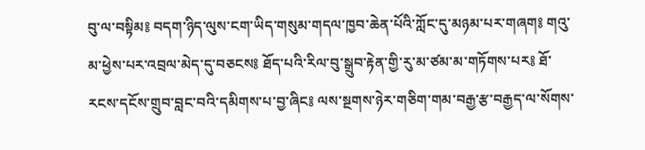བུ་ལ་བསྟིམ༔ བདག་ཉིད་ལུས་ངག་ཡིད་གསུམ་གདལ་ཁྱབ་ཆེན་པོའི་ཀློང་དུ་མཉམ་པར་གཞག༔ གའུ་མ་ཕྱེས་པར་འབྲལ་མེད་དུ་བཅངས༔ ཐོད་པའི་རིལ་བུ་སྒྲུབ་རྟེན་གྱི་རུ་མ་ཙམ་མ་གཏོགས་པར༔ ཐོ་རངས་དངོས་གྲུབ་བླང་བའི་དམིགས་པ་བྱ་ཞིང༔ ལས་སྔགས་ཉེར་གཅིག་གམ་བརྒྱ་རྩ་བརྒྱད་ལ་སོགས་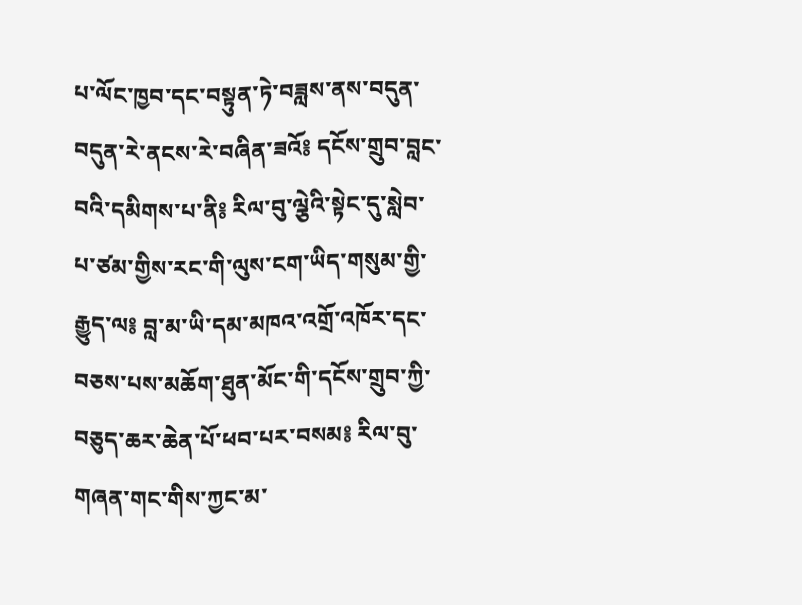པ་ལོང་ཁྱབ་དང་བསྟུན་ཏེ་བཟླས་ནས་བདུན་བདུན་རེ་ནངས་རེ་བཞིན་ཟའོ༔ དངོས་གྲུབ་བླང་བའི་དམིགས་པ་ནི༔ རིལ་བུ་ལྕེའི་སྟེང་དུ་སླེབ་པ་ཙམ་གྱིས་རང་གི་ལུས་ངག་ཡིད་གསུམ་གྱི་རྒྱུད་ལ༔ བླ་མ་ཡི་དམ་མཁའ་འགྲོ་འཁོར་དང་བཅས་པས་མཆོག་ཐུན་མོང་གི་དངོས་གྲུབ་ཀྱི་བཅུད་ཆར་ཆེན་པོ་ཕབ་པར་བསམ༔ རིལ་བུ་གཞན་གང་གིས་ཀྱང་མ་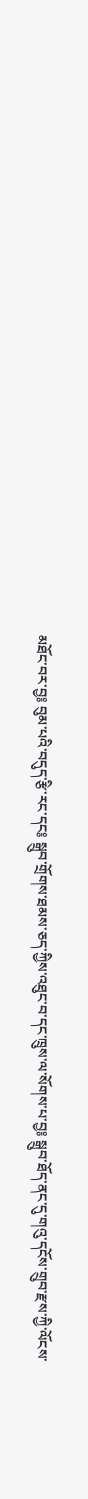མཐོང་བར་བྱ༔ བུམ་པའི་བདུད་རྩི་རང་དང༔ སྒྲུབ་གྲོགས་ཐམས་ཅད་ཀྱིས་འཐུང་བ་དང་ཁྲུས་ལ་སོགས་པ་བྱ༔ སྒྲུབ་ཐོད་ནང་དུ་གའུ་དངོས་གྲུབ་རྫས་ཀྱི་ལོངས་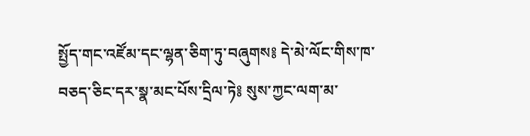སྤྱོད་གང་འཛོམ་དང་ལྷན་ཅིག་ཏུ་བཞུགས༔ དེ་མེ་ལོང་གིས་ཁ་བཅད་ཅིང་དར་སྣ་མང་པོས་དྲིལ་ཏེ༔ སུས་ཀྱང་ལག་མ་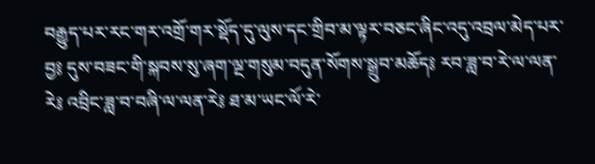བརྒྱུད་པར་རང་གར་འགྲོ་གར་སྡོད་དུ་ལུས་དང་གྲིབ་མ་ལྟར་བཅང་ཞིང་འདུ་འབྲལ་མེད་པར་བྱ༔ དུས་བཟང་གི་སྐབས་སུ་ཞག་ལྔ་གསུམ་བདུན་སོགས་སྒྲུབ་མཆོད༔ རབ་ཟླ་བ་རེ་ལ་ལན་རེ༔ འབྲིང་ཟླ་བ་བཞི་ལ་ལན་རེ༔ ཐ་མ་ཡང་ལོ་རེ་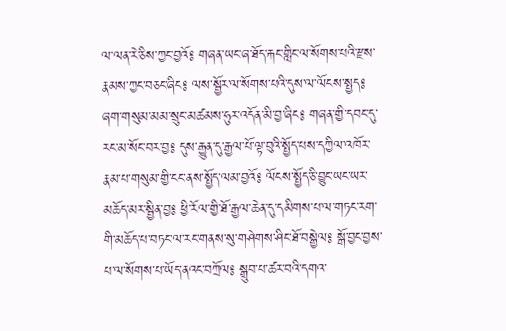ལ་ལན་རེ་ཅིས་ཀྱང་བྱའོ༔ གཞན་ཡང་ཞ་ཐོད་རྐང་གླིང་ལ་སོགས་པའི་རྫས་རྣམས་ཀྱང་བཅང་ཞིང༔ ལས་སྦྱོར་ལ་སོགས་པའི་དུས་ལ་ལོངས་སྤྱད༔ ཞག་གསུམ་མམ་སྲུང་མཚམས་ཧུར་འདོན་མི་བྱ་ཞིང༔ གཞན་གྱི་དབང་དུ་རང་མ་སོང་བར་བྱ༔ དུས་རྒྱུན་དུ་རྒྱལ་པོ་ལྟ་བུའི་སྤྱོད་པས་དཀྱིལ་འཁོར་རྣམ་པ་གསུམ་གྱི་ངང་ནས་སྤྱོད་ལམ་བྱའོ༔ ལོངས་སྤྱོད་ཅི་བྱུང་ཡང་ཡར་མཆོད་མར་སྦྱིན་བྱ༔ ཕྱི་རོལ་གྱི་ཐོ་རྒྱལ་ཆེན་དུ་དམིགས་པ་ལ་གཏང་རག་གི་མཆོད་པ་བཏང་ལ་རང་གནས་སུ་གཤེགས་ཤིང་ཐོ་བསྒྱེལ༔ སྒོ་བྱང་བྱས་པ་ལ་སོགས་པ་ཡོད་ནའང་བཀྲོལ༔ སྒྲུབ་པ་ཚར་བའི་དགའ་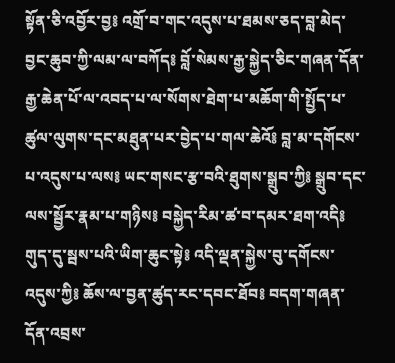སྟོན་ཅི་འབྱོར་བྱ༔ འགྲོ་བ་གང་འདུས་པ་ཐམས་ཅད་བླ་མེད་བྱང་ཆུབ་ཀྱི་ལམ་ལ་བཀོད༔ བློ་སེམས་རྒྱ་སྐྱེད་ཅིང་གཞན་དོན་རྒྱ་ཆེན་པོ་ལ་འབད་པ་ལ་སོགས་ཐེག་པ་མཆོག་གི་སྤྱོད་པ་ཚུལ་ལུགས་དང་མཐུན་པར་བྱེད་པ་གལ་ཆེའོ༔ བླ་མ་དགོངས་པ་འདུས་པ་ལས༔ ཡང་གསང་རྩ་བའི་ཐུགས་སྒྲུབ་ཀྱི༔ སྒྲུབ་དང་ལས་སྦྱོར་རྣམ་པ་གཉིས༔ བསྐྱེད་རིམ་ཚ་བ་དམར་ཐག་འདི༔ གུད་དུ་སྦས་པའི་ཡིག་ཆུང་སྟེ༔ འདི་ལྡན་སྐྱེས་བུ་དགོངས་འདུས་ཀྱི༔ ཆོས་ལ་བྱན་ཚུད་རང་དབང་ཐོབ༔ བདག་གཞན་དོན་འབྲས་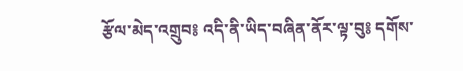རྩོལ་མེད་འགྲུབ༔ འདི་ནི་ཡིད་བཞིན་ནོར་ལྟ་བུ༔ དགོས་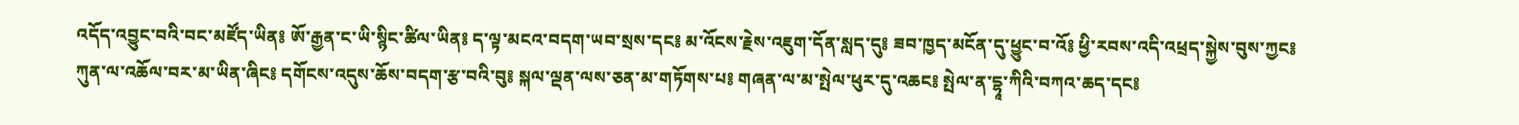འདོད་འབྱུང་བའི་བང་མཛོད་ཡིན༔ ཨོ་རྒྱན་ང་ཡི་སྙིང་ཚིལ་ཡིན༔ ད་ལྟ་མངའ་བདག་ཡབ་སྲས་དང༔ མ་འོངས་རྗེས་འཇུག་དོན་སླད་དུ༔ ཟབ་ཁྱད་མངོན་དུ་ཕྱུང་བ་འོ༔ ཕྱི་རབས་འདི་འཕྲད་སྐྱེས་བུས་ཀྱང༔ ཀུན་ལ་འཆོལ་བར་མ་ཡིན་ཞིང༔ དགོངས་འདུས་ཆོས་བདག་རྩ་བའི་བུ༔ སྐལ་ལྡན་ལས་ཅན་མ་གཏོགས་པ༔ གཞན་ལ་མ་སྤེལ་ཕུར་དུ་འཆང༔ སྤེལ་ན་དྷཱ་ཀིའི་བཀའ་ཆད་དང༔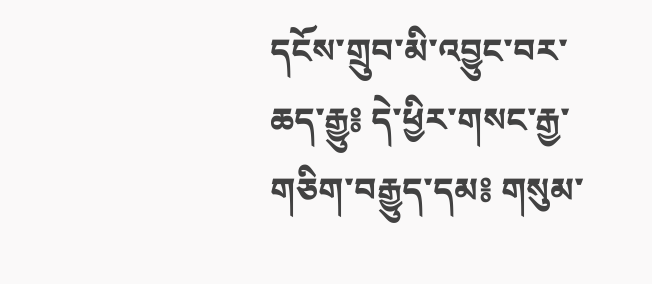དངོས་གྲུབ་མི་འབྱུང་བར་ཆད་རྒྱུ༔ དེ་ཕྱིར་གསང་རྒྱ་གཅིག་བརྒྱུད་དམ༔ གསུམ་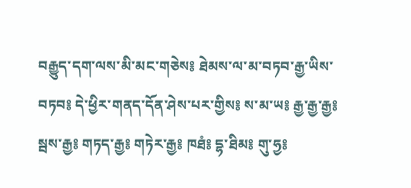བརྒྱུད་དག་ལས་མི་མང་གཅེས༔ ཐེམས་ལ་མ་བཏབ་རྒྱ་ཡིས་བཏབ༔ དེ་ཕྱིར་གནད་དོན་ཤེས་པར་གྱིས༔ ས་མ་ཡ༔ རྒྱ་རྒྱ་རྒྱ༔ སྦས་རྒྱ༔ གཏད་རྒྱ༔ གཏེར་རྒྱ༔ ཁཐཾ༔ དྷ་ཐིམ༔ གུ་ཧྱ༔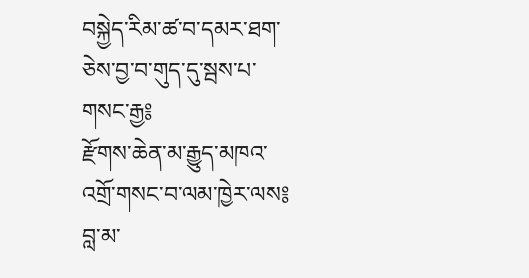བསྐྱེད་རིམ་ཚ་བ་དམར་ཐག་ཅེས་བྱ་བ་གུད་དུ་སྦས་པ་གསང་རྒྱ༔
རྫོགས་ཆེན་མ་རྒྱུད་མཁའ་འགྲོ་གསང་བ་ལམ་ཁྱེར་ལས༔ བླ་མ་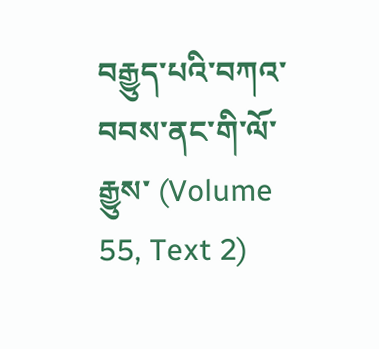བརྒྱུད་པའི་བཀའ་བབས་ནང་གི་ལོ་རྒྱུས་ (Volume 55, Text 2)